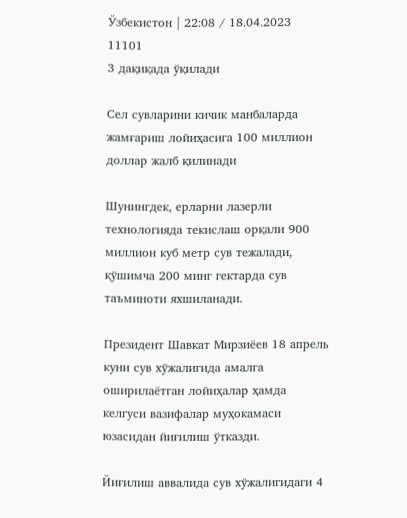Ўзбекистон | 22:08 / 18.04.2023
11101
3 дақиқада ўқилади

Сел сувларини кичик манбаларда жамғариш лойиҳасига 100 миллион доллар жалб қилинади

Шунингдек, ерларни лазерли технологияда текислаш орқали 900 миллион куб метр сув тежалади, қўшимча 200 минг гектарда сув таъминоти яхшиланади.

Президент Шавкат Мирзиёев 18 апрель куни сув хўжалигида амалга оширилаётган лойиҳалар ҳамда келгуси вазифалар муҳокамаси юзасидан йиғилиш ўтказди.

Йиғилиш аввалида сув хўжалигидаги 4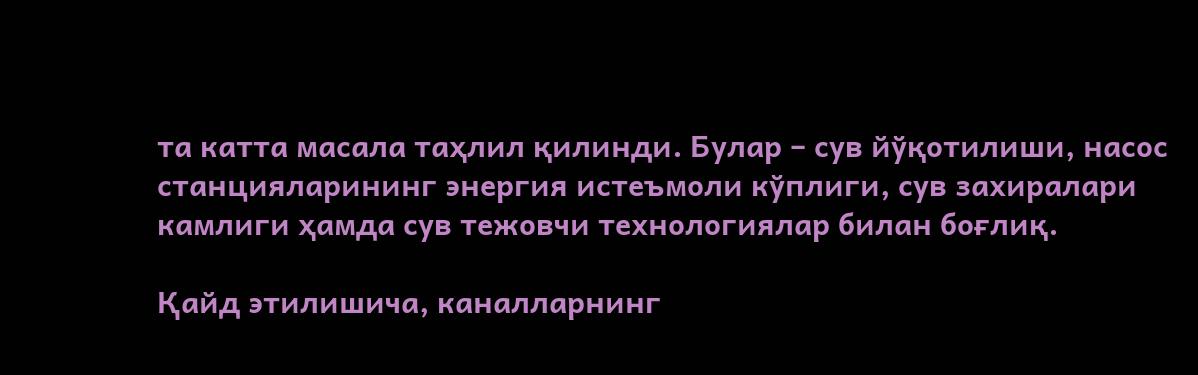та катта масала таҳлил қилинди. Булар – сув йўқотилиши, насос станцияларининг энергия истеъмоли кўплиги, сув захиралари камлиги ҳамда сув тежовчи технологиялар билан боғлиқ.

Қайд этилишича, каналларнинг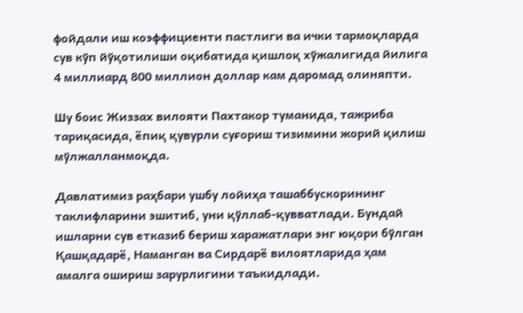фойдали иш коэффициенти пастлиги ва ички тармоқларда сув кўп йўқотилиши оқибатида қишлоқ хўжалигида йилига 4 миллиард 800 миллион доллар кам даромад олиняпти.

Шу боис Жиззах вилояти Пахтакор туманида, тажриба тариқасида, ёпиқ қувурли суғориш тизимини жорий қилиш мўлжалланмоқда.

Давлатимиз раҳбари ушбу лойиҳа ташаббускорининг таклифларини эшитиб, уни қўллаб-қувватлади. Бундай ишларни сув етказиб бериш харажатлари энг юқори бўлган Қашқадарё, Наманган ва Сирдарё вилоятларида ҳам амалга ошириш зарурлигини таъкидлади.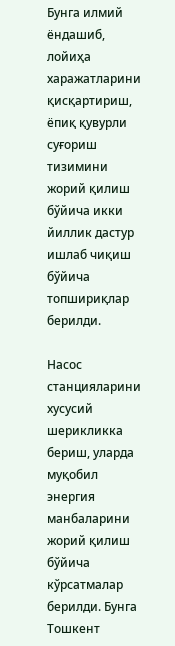Бунга илмий ёндашиб, лойиҳа харажатларини қисқартириш, ёпиқ қувурли суғориш тизимини жорий қилиш бўйича икки йиллик дастур ишлаб чиқиш бўйича топшириқлар берилди.

Насос станцияларини хусусий шерикликка бериш, уларда муқобил энергия манбаларини жорий қилиш бўйича кўрсатмалар берилди. Бунга Тошкент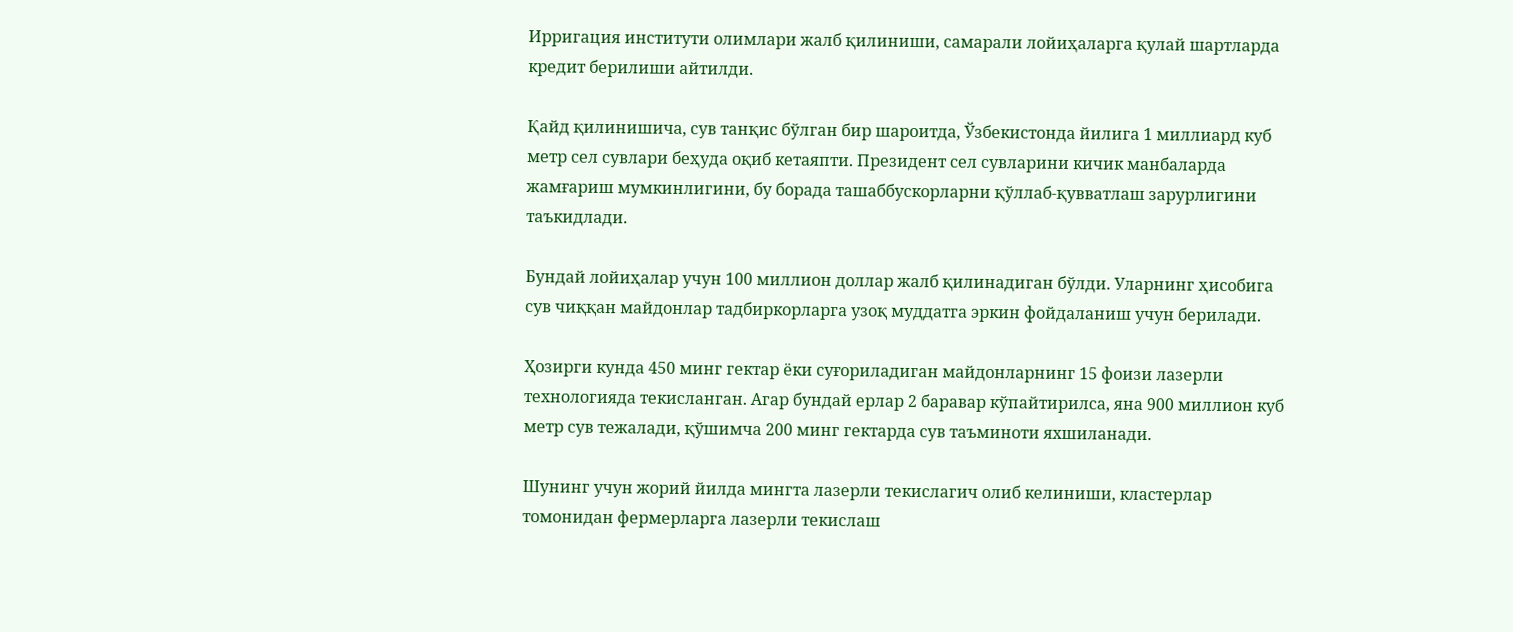Ирригация институти олимлари жалб қилиниши, самарали лойиҳаларга қулай шартларда кредит берилиши айтилди.

Қайд қилинишича, сув танқис бўлган бир шароитда, Ўзбекистонда йилига 1 миллиард куб метр сел сувлари беҳуда оқиб кетаяпти. Президент сел сувларини кичик манбаларда жамғариш мумкинлигини, бу борада ташаббускорларни қўллаб-қувватлаш зарурлигини таъкидлади.

Бундай лойиҳалар учун 100 миллион доллар жалб қилинадиган бўлди. Уларнинг ҳисобига сув чиққан майдонлар тадбиркорларга узоқ муддатга эркин фойдаланиш учун берилади.

Ҳозирги кунда 450 минг гектар ёки суғориладиган майдонларнинг 15 фоизи лазерли технологияда текисланган. Агар бундай ерлар 2 баравар кўпайтирилса, яна 900 миллион куб метр сув тежалади, қўшимча 200 минг гектарда сув таъминоти яхшиланади.

Шунинг учун жорий йилда мингта лазерли текислагич олиб келиниши, кластерлар томонидан фермерларга лазерли текислаш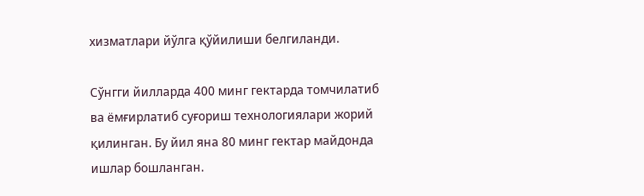хизматлари йўлга қўйилиши белгиланди.

Сўнгги йилларда 400 минг гектарда томчилатиб ва ёмғирлатиб суғориш технологиялари жорий қилинган. Бу йил яна 80 минг гектар майдонда ишлар бошланган.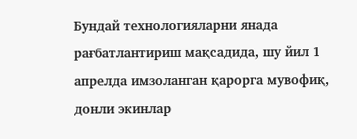Бундай технологияларни янада рағбатлантириш мақсадида, шу йил 1 апрелда имзоланган қарорга мувофиқ, донли экинлар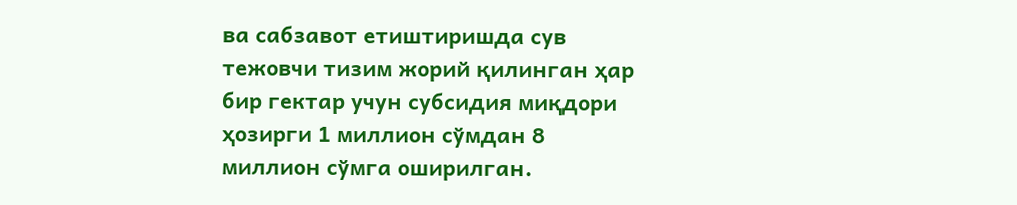ва сабзавот етиштиришда сув тежовчи тизим жорий қилинган ҳар бир гектар учун субсидия миқдори ҳозирги 1 миллион сўмдан 8 миллион сўмга оширилган.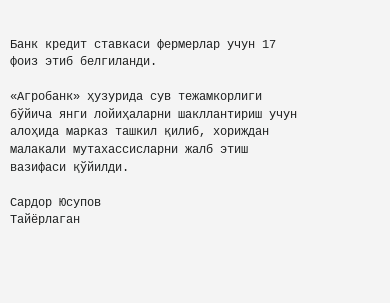Банк кредит ставкаси фермерлар учун 17 фоиз этиб белгиланди.

«Агробанк» ҳузурида сув тежамкорлиги бўйича янги лойиҳаларни шакллантириш учун алоҳида марказ ташкил қилиб, хориждан малакали мутахассисларни жалб этиш вазифаси қўйилди.

Сардор Юсупов
Тайёрлаган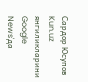Сардор Юсупов
Kun.uz янгиликларини Google News'да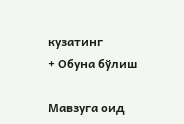кузатинг
+ Обуна бўлиш

Мавзуга оид